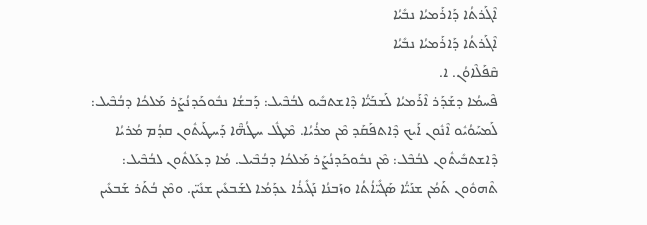ܐܶܓܰܪܬܳܐ ܕܰܐܪܰܡܝܳܐ ܢܒܺܝܳܐ
ܐܶܓܰܪܬܳܐ ܕܰܐܪܰܡܝܳܐ ܢܒܺܝܳܐ
ܩܶܦܰܠܶܐܘܳܢ. ܐ.
ܦܶܚܡܳܐ ܕܫܰܕܰܪ ܐܶܪܰܡܝܳܐ ܠܰܫܒܰܝ̈ܳܐ ܕܶܐܫܬܒܺܝܘ ܠܒܳܒܶܝܠ: ܕܰܒܫܳܐ ܢܒܽܘܟܰܕܢܳܨܰܪ ܡܰܠܟܳܐ ܕܒܳܒܶܝܠ: ܠܰܡܚܰܘܳܝܽܘ ܐܶܢܽܘܢ ܐܰܝܟ ܕܶܐܬܦܰܩܰܕ ܡܶܢ ܡܪܳܝܳܐ. ܡܶܛܽܠ ܚܛܳܗ̈ܶܐ ܕܰܚܛܰܝܬܽܘܢ ܩܕܳܡ ܡܳܪܝܳܐ ܕܶܐܫܬܒܺܝܬܽܘܢ ܠܒܳܒܶܠ: ܡܶܢ ܢܒܽܘܟܰܕܢܳܨܰܪ ܡܰܠܟܳܐ ܕܒܳܒܶܝܠ. ܡܳܐ ܕܥܰܠܬܽܘܢ ܠܒܳܒܶܝܠ: ܬܶܗܘܽܘܢ ܬܰܡܳܢ ܫܢܰܝ̈ܳܐ ܣܰܓܺܝ̈ܐܳܬܳܐ ܘܙܰܒܢܳܐ ܢܰܓܺܝܪܳܐ ܥܕܰܡܳܐ ܠܫܰܒܥܺܝܢ ܫܢܺܝ̈ܢ. ܘܡܶܢ ܒܳܬܰܪ ܫܰܒܥܺܝܢ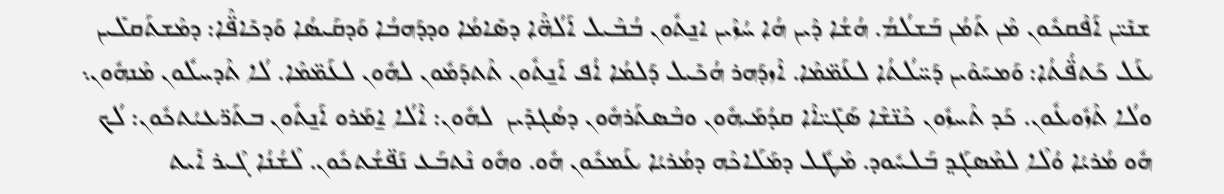ܫܢܺܝ̈ܢ ܐܰܦܶܩܟܽܘܢ ܡܶܢ ܬܰܡܳܢ ܒܰܫܠܳܡܳ. ܗܳܫܳܐ ܕܶܝܢ ܗܳܐ ܚܳܙܶܝܢ ܐܢ̱ܬܽܘܢ ܒܳܒܶܝܠ ܐܰܠܳܗ̈ܶܐ ܕܣܺܐܡܳܐ ܘܕܕܰܗܒܳܐ ܘܰܕܩܰܝܣܳܐ ܘܰܕܟܺܐܦ̈ܶܐ: ܕܡܶܫܬܰܩܠܺܝܢ ܥܰܠ ܟܰܬܦ̈ܳܬܳܐ: ܘܰܡܚܰܘܶܝܢ ܕܰܚ̈ܠܳܬܳܐ ܠܥܰܡ̈ܡܶܐ. ܐܶܙܕܰܗܪ ܗܳܟܺܝܠ ܕܰܠܡܳܐ ܐܳܦ ܐܰܢ̱ܬܽܘܢ ܬܶܬܕܰܡܽܘܢ ܠܗܽܘܢ ܠܥܰܡ̈ܡܶܐ. ܠܳܐ ܬܶܕܚܠܽܘܢ ܡܶܢܗܽܘܢ܆ ܘܠܳܐ ܬܶܙܽܘܥܽܘܢ. ܟܰܕ ܬܶܚܙܽܘܢ ܟܶܢ̈ܫܶܐ ܣܰܓܺܝ̈ܐܶܐ ܩܕܳܡܰܝܗܽܘܢ ܘܒܶܣܬܰܪܗܽܘܢ ܕܣܳܓܕܺܝܢ  ܠܗܽܘܢ: ܐܶܠܳܐ ܐ̱ܡܰܪܘ ܐܰܢ̱ܬܽܘܢ ܒܬܰܪ̈ܥܝܳܬܟܽܘܢ: ܠܳܟ ܗܽܘ ܡܳܪܝܳܐ ܘܳܠܶܐ ܠܡܶܣܓܰܕ݂ ܒܰܠܚܽܘܕ. ܡܶܛܽܠ ܕܡܰܠܰܐܟܶܗ ܕܡܳܪܝܳܐ ܥܰܡܟܽܘܢ ܗܽܘ. ܘܗܽܘ ܢܶܬܒܰܥ ܢܰܦ̈ܫܳܬܟܽܘܢ. ܠܶܫܳܢܳܐ ܓܶܝܪ ܐܺܝܬ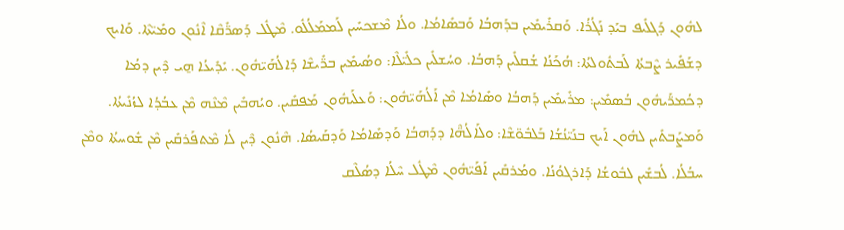ܠܗܽܘܢ ܕܰܓܠܺܝܦ ܒܝܰܕ ܢܰܓܳܪܳܐ. ܘܰܩܪܺܝܡܺܝܢ ܒܕܰܗܒܳܐ ܘܰܒܣܺܐܡܳܐ. ܘܠܳܐ ܡܶܫܟܚܺܝܢ ܠܰܡܡܰܠܳܠܽܘ. ܡܶܛܽܠ ܕܰܣܪ̈ܺܩܶܐ ܐܶܢܽܘܢ ܘܡܺܝ̈ܬܶܐ. ܘܰܐܝܟ ܕܫܰܦܺܝܪ ܨܶܒܬܳܐ ܠܰܒܬܽܘܠܬܳܐ: ܗܳܟܰܢܳܐ ܫܳܩܠܺܝܢ ܕܰܗܒܳܐ. ܘܚܳܫܠܺܝܢ ܟܠܺܝ̈ܠܶܐ: ܘܣܳܝܡܺܝܢ ܒܪ̈ܺܝܫܶܐ ܕܰܐܠܳܗܰܝ̈ܗܽܘܢ. ܝܺܕܺܝܥܳܐ ܗ̱ܝ ܕܶܝܢ ܕܡܳܐ ܕܟܳܡܖ̈ܰܝܗܽܘܢ ܒܳܣܡܺܝܢ: ܡܪܺܝܡܺܝܢ ܕܰܗܒܳܐ ܘܣܺܐܡܳܐ ܡܶܢ ܐܰܠܳܗܰܝ̈ܗܽܘܢ: ܘܰܥܠܰܝܗܽܘܢ ܡܰܦܩܺܝܢ. ܘܝܳܗܒܺܝܢ ܡܶܢܶܗ ܡܶܢ ܥܒܳܕܳܐ ܠܙܳܢܺܝܬܳܐ. ܘܰܡܨܰܒܬܺܝܢ ܠܗܽܘܢ ܐܰܝܟ ܒܢܰܝ̈ܢܳܫܳܐ ܒܰܠܒܽܘ̈ܫܶܐ: ܘܠܰܐܠܳܗ̈ܶܐ ܕܕܰܗܒܳܐ ܘܰܕܣܺܐܡܳܐ ܘܰܕܩܰܝܣܳܐ. ܗܶܢܽܘܢ ܕܶܝܢ ܠܳܐ ܡܶܬܦܰܪܩܺܝܢ ܡܶܢ ܫܽܘܚܬܳܐ ܘܡܶܢ ܚܒܳܠܳܐ. ܠܳܒܫܺܝܢ ܠܒܽܘܫܳܐ ܕܰܐܪܓܘܳܢܳܐ. ܘܡܳܪܩܺܝܢ ܐܰܦܰܝ̈ܗܽܘܢ ܡܶܛܽܠ ܚܶܠܳܐ ܕܣܳܠܶܩ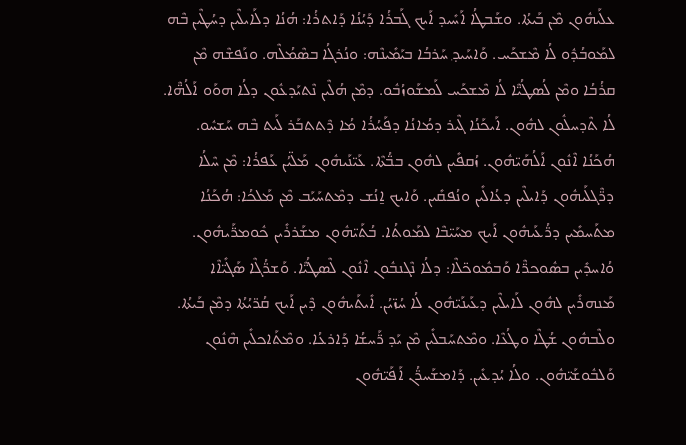ܥܠܰܝܗܽܘܢ ܡܶܢ ܒܰܝܬܳܐ. ܘܫܰܒܛܳܐ ܐܰܚܺܝܕ ܐܰܝܟ ܓܰܒܪܳܐ ܕܰܝܳܢܳܐ ܕܰܐܬܪܳܐ: ܗܳܢܳܐ ܕܠܰܐܝܠܶܝܢ ܕܚܳܛܶܝܢ ܒܶܗ ܠܡܰܘܒܳܕܽܘ ܠܳܐ ܡܶܫܟܰܚ. ܘܰܐܚܰܝܕ݂ ܚܰܪܒܳܐ ܒܝܰܡܺܝܢܶܗ: ܘܢܳܪܓܳܐ ܒܣܶܡܳܠܶܗ. ܘܢܰܦܫܶܗ ܡܶܢ ܩܪܳܒܳܐ ܘܡܶܢ ܠܳܣܛܳܝ̈ܶܐ ܠܳܐ ܡܶܫܟܰܚ ܠܰܡܫܰܘܙܳܒܽܘ. ܕܡܶܢ ܗܳܠܶܝܢ ܢܶܬܝܰܕܥܽܘܢ ܕܠܳܐ ܗܘܰܘ ܐܰܠܳܗ̈ܶܐ. ܠܳܐ ܬܶܕܚܠܽܘܢ ܠܗܽܘܢ. ܐܰܝܟܰܢܳܐ ܓܶܝܪ ܕܡܳܐܢܳܐ ܕܦܰܚܳܪܳܐ ܡܳܐ ܕܶܬܬܒܰܪ ܠܰܝܬ ܒܶܗ ܚܰܫܚܽܘ. ܗܳܟܰܢܳܐ ܐܶܢܽܘܢ ܐܰܠܳܗܰܝ̈ܗܽܘܢ. ܙܳܩܦܺܝܢ ܠܗܽܘܢ ܒܒ̈ܳܬܶܐ. ܥܰܝ̈ܢܰܝܗܽܘܢ ܡܰܠ̈ܝܳܢ ܥܰܦܪܳܐ: ܡܶܢ ܚܶܠܳܐ ܕܪ̈ܶܓܠܰܝܗܽܘܢ ܕܰܐܝܠܶܝܢ ܕܥܳܐܠܺܝܢ ܘܢܳܦܩܺܝܢ. ܘܰܐܝܟ ܐ̱ܢܳܫ ܕܡܶܬܚܰܝܰܒ ܡܶܢ ܡܰܠܟܳܐ: ܗܳܟܰܢܳܐ ܡܬܰܚܡܺܝܢ ܕܪ̈ܳܥܰܝܗܽܘܢ ܐܰܝܟ ܡܚܰܝ̈ܒܶܐ ܠܡܰܘܬܳܐ. ܒܳܬܰܝ̈ܗܽܘܢ ܡܫܰܪܪܺܝܢ ܟܽܘܡܖ̈ܰܝܗܽܘܢ. ܘܳܐܚܕܺܝܢ ܒܣܽܘܟܖ̈ܶܐ ܘܰܒܡܽܘܟ̈ܠܶܐ: ܕܠܳܐ ܢܶܓܢܒܽܘܢ ܐܶܢܽܘܢ ܠܶܣܛܳܝ̈ܶܐ. ܘܰܫܪ̈ܳܓܶܐ ܣܰܓܺܝ̈ܐܶܐ ܡܰܢܗܪܺܝܢ ܠܗܽܘܢ ܠܰܐܝܠܶܝܢ ܕܥܰܝܢܰܝ̈ܗܽܘܢ ܠܳܐ ܚܳܙ̈ܝܳܢ. ܐܺܝܬܰܝܗܽܘܢ ܕܶܝܢ ܐܰܝܟ ܩܳܪ̈ܝܳܬܳܐ ܕܡܶܢ ܒܰܝܬܳܐ. ܘܠܶܒܗܽܘܢ ܫܳܛܶܐ ܘܛܳܥܶܐ. ܘܡܶܬܚܰܒܠܺܝܢ ܡܶܢ ܝܰܕ ܖ̈ܰܚܫܳܐ ܕܰܐܪܥܳܐ. ܘܡܶܬܰܐܟܠܺܝܢ ܗܶܢܽܘܢ ܘܰܠܒܽܘܫܰܝ̈ܗܽܘܢ. ܘܠܳܐ ܝܳܕܥܺܝܢ. ܕܰܐܡܫܰܚܪ̈ܳܢ ܐܰܦܰܝ̈ܗܽܘܢ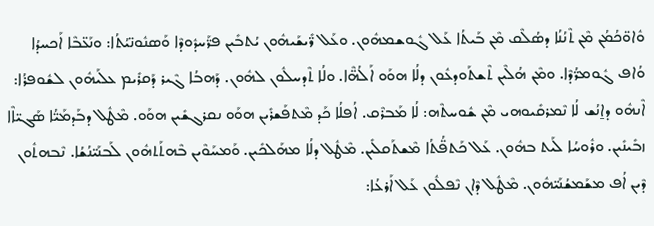ܘܽܐܘ̈ܟܳܡܳܢ ܡܶܢ ܬܶܢܳܢܳܐ ܕܣܳܠܶܩ ܡܶܢ ܒܰܝܬܳܐ ܥܰܠ ܓܽܘܫܡܗܽܘܢ. ܘܥܰܠ ܪ̈ܺܝܫܰܝܗܽܘܢ ܝܳܬܒܺܝܢ ܦܖ̈ܰܚܕܽܘܕܶܐ ܘܰܣܢܽܘܢ̈ܝܳܬܳܐ: ܘܢܰܥ̈ܒܶܐ ܐܰܟܚܕܳܐ ܘܳܐܦ ܓܽܘܡܪ̈ܳܕܶܐ. ܘܡܶܢ ܗܳܠܶܝܢ ܬܶܫܬܰܘܕܥܽܘܢ ܕܠܳܐ ܗܘܰܘ ܐܰܠܳܗ̈ܶܐ. ܘܠܳܐ ܬܶܕܚܠܽܘܢ ܠܗܽܘܢ. ܕܰܗܒܳܐ ܓܶܝܪ ܕܰܩܪܺܝܡ ܥܠܰܝܗܽܘܢ ܠܫܽܘܦܪܳܐ: ܐܶܢܗܽܘ ܕܐ̱ܢܳܫ ܠܳܐ ܢܶܡܪܩܺܝܘܗܝ ܡܶܢ ܫܽܘܚܬܶܗ: ܠܳܐ ܡܰܒܪܶܩ. ܐܳܦܠܳܐ ܟܰܕ ܡܶܬܦܰܫܪܺܝܢ ܗܘܰܘ ܢܩܪܓܫܺܝܢ ܗܘܰܘ. ܡܶܛܽܠ ܕܒܰܕܡܰܝ̈ܳܐ ܣܰܓܝ̈ܐܶܐ ܙܒܺܝܢܺܝܢ. ܘܪܽܘܚܳܐ ܠܰܝܬ ܒܗܽܘܢ. ܥܰܠ ܟܰܬܦ̈ܳܬܳܐ ܡܶܫܬܰܩܠܺܝܢ. ܡܶܛܽܠ ܕܠܳܐ ܡܗܰܠܟܺܝܢ. ܘܰܡܚܰܘܶܝܢ ܒܶܗܬܰܬܗܽܘܢ ܠܰܒܢܰܝ̈ܢܳܫܳܐ. ܢܶܒܗܬܽܘܢ ܕܶܝܢ ܐܳܦ ܡܫܰܡܫܳܢܰܝ̈ܗܽܘܢ. ܡܶܛܽܠ ܕܶܐܢ ܢܶܦܠܽܘܢ ܥܰܠ ܐܰܪܥܳܐ: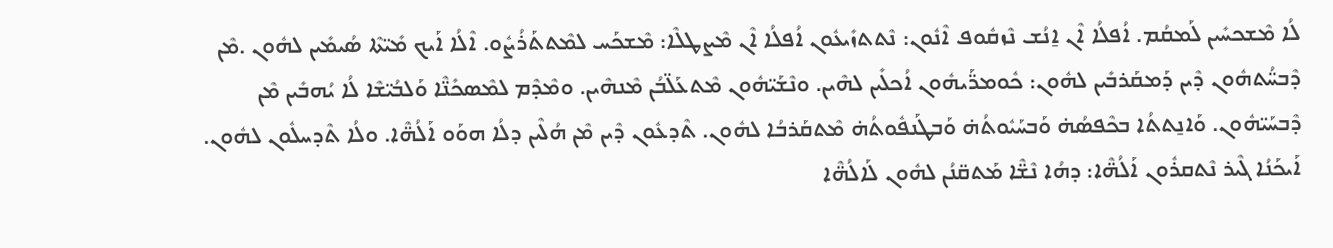ܠܳܐ ܡܶܫܟܚܺܝܢ ܠܰܡܩܳܡ. ܐܳܦܠܳܐ ܐܶܢ ܐ̱ܢܳܫ ܢܶܙܩܽܘܦ ܐܶܢܽܘܢ: ܢܶܬܬܙܺܝܥܽܘܢ ܐܳܦܠܳܐ ܐܶܢ ܡܶܨܛܠܶܐ: ܡܶܫܟܰܚ ܠܡܶܬܬܰܪܳܨܽܘ. ܐܶܠܳܐ ܐܰܝܟ ܡܺܝ̈ܬܶܐ ܣܳܝܡܺܝܢ ܠܗܽܘܢ .ܡܶܢ ܕܶܒܚ̈ܳܬܗܽܘܢ ܕܶܝܢ ܕܰܡܩܰܪܒܺܝܢ ܠܗܽܘܢ: ܟܽܘܡܖ̈ܰܝܗܽܘܢ ܐܳܟܠܺܝܢ ܠܗܶܝܢ. ܘܢܶܫܰܝ̈ܗܽܘܢ ܡܶܬܥܰܠ̈ܒܳܢ ܡܶܢܗܶܝܢ. ܘܡܶܕܶܡ ܠܡܶܣܟܺܢ̈ܶܐ ܘܰܠܒܳܝ̈ܫܶܐ ܠܳܐ ܝܳܗܒܺܝܢ ܡܶܢ ܕܶܒܚܰܝ̈ܗܽܘܢ. ܘܰܐܢ̱ܬܬܳܐ ܒܟܶܦܣܳܗ̇ ܘܰܒܚܰܝܽܘܬܳܗ̇ ܘܰܒܛܰܢܦܽܘܬܳܗ̇ ܡܶܬܩܰܪܒܳܐ ܠܗܽܘܢ. ܬܶܕܥܽܘܢ ܕܶܝܢ ܡܶܢ ܗܳܠܶܝܢ ܕܠܳܐ ܗܘܰܘ ܐܰܠܳܗ̈ܶܐ. ܘܠܳܐ ܬܶܕܚܠܽܘܢ ܠܗܽܘܢ. ܐܰܝܟܰܢܳܐ ܓܶܝܪ ܢܶܬܩܪܽܘܢ ܐܰܠܳܗ̈ܶܐ: ܕܗܳܐ ܢܶܫ̈ܶܐ ܡܰܬܩ̈ܢܳܢ ܠܗܽܘܢ ܠܰܐܠܳܗ̈ܶܐ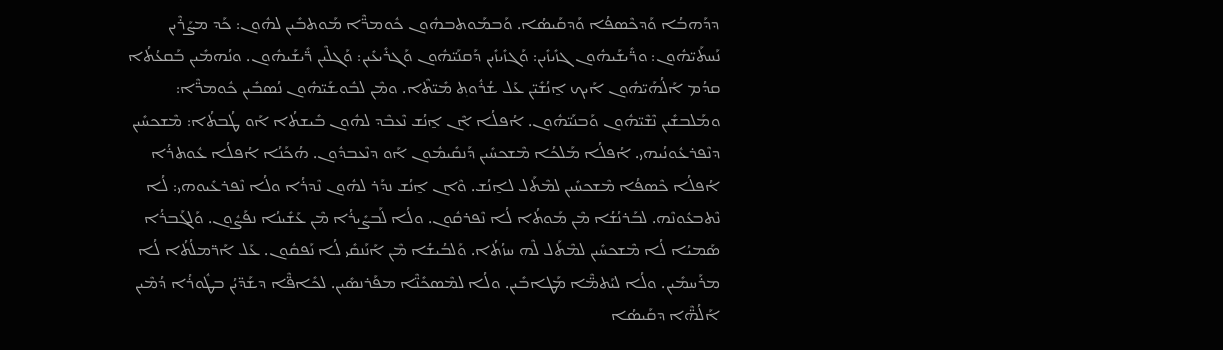ܕܕܰܗܒܳܐ ܘܰܕܟܶܣܦܳܐ ܘܰܕܩܰܝܣܳܐ. ܘܰܒܡܰܘܬܒܗܽܘܢ ܟܽܘܡܖ̈ܶܐ ܡܰܘܬܒܺܝܢ ܠܗܽܘܢ: ܟܰܕ ܡܨܰܪܶܝܢ ܢܰܚܬܰܝ̈ܗܽܘܢ: ܘܪ̈ܺܝܫܰܝܗܽܘܢ ܓܙܺܝܙܺܝܢ: ܘܰܓܙܺܝܙܺܝܢ ܕܰܩܢܰܝ̈ܗܽܘܢ ܘܰܓܪܺܝܥܺܝܢ: ܘܰܓܠܶܝܢ ܪ̈ܺܝܫܰܝܗܽܘܢ. ܘܢܳܗܡܺܝܢ ܒܰܩܥܳܬܳܐ ܩܕܳܡ ܐܰܠܳܗܰܝ̈ܗܽܘܢ ܐܰܝܟ ܐ̱ܢܳܫܺܝ̈ܢ ܥܰܠ ܫܳܪܽܘܬ݂ ܡܺܝ̈ܬܶܐ. ܘܡܶܢ ܠܒܽܘܫܰܝ̈ܗܽܘܢ ܢܳܣܒܺܝܢ ܟܽܘܡܖ̈ܶܐ: ܘܡܰܠܒܫܺܝܢ ܢܶܫܶܝ̈ܗܽܘܢ ܘܰܒܢܰܝ̈ܗܽܘܢ. ܐܳܦܠܳܐ ܐܶܢ ܐ̱ܢܳܫ ܢܶܥܒܶܕ ܠܗܽܘܢ ܒܺܝܫܬܳܐ ܐܰܘ ܛܳܒܬܳܐ: ܡܶܫܟܚܺܝܢ ܕܢܶܦܪܥܽܘܢܳܝܗܝ. ܐܳܦܠܳܐ ܡܰܠܟܳܐ ܡܶܫܟܚܺܝܢ ܕܰܢܩܺܝܡܽܘܢ ܐܰܘ ܕܢܶܥܒܕܽܘܢ. ܗܳܟܰܢܳܐ ܐܳܦܠܳܐ ܥܽܘܬܪܳܐ ܐܳܦܠܳܐ ܟܶܣܦܳܐ ܡܶܫܟܚܺܝܢ ܠܡܶܬܰܠ ܠܐ̱ܢܳܫ. ܘܶܐܢ ܐ̱ܢܳܫ ܢܕܰܪ ܠܗܽܘܢ ܢܶܕܪܳܐ ܘܠܳܐ ܢܶܦܪܥܺܝܘܗܝ: ܠܳܐ ܢܶܬܒܥܽܘܢܶܗ. ܠܒܰܪܢܳܫܳܐ ܡܶܢ ܡܰܘܬܳܐ ܠܳܐ ܢܶܦܪܩܽܘܢ. ܘܠܳܐ ܠܰܒܨܺܝܪܳܐ ܡܶܢ ܥܰܫܺܝܢܳܐ ܢܦܰܨܽܘܢ. ܘܰܠܓܰܒܪܳܐ ܣܰܡܝܳܐ ܠܳܐ ܡܶܫܟܚܺܝܢ ܠܡܶܬܰܠ ܠܶܗ ܚܙܳܬܳܐ. ܘܰܠܒܳܝܫܳܐ ܡܶܢ ܐܰܢܰܢܩܺܝ ܠܳܐ ܢܰܦܩܽܘܢ. ܥܰܠ ܐܰܪ̈ܡܠܳܬܳܐ ܠܳܐ ܡܪܰܚܡܺܝܢ. ܘܠܳܐ ܠܝܰܬܡ̈ܶܐ ܡܰܛܐܒܺܝܢ. ܘܠܳܐ ܠܡܶܣܟܺܢ̈ܶܐ ܡܦܰܪܢܣܺܝܢ. ܠܟܺܐܦ̈ܶܐ ܕܫܰܕ̈ܝܳܢ ܒܛܽܘܪܳܐ ܕܳܡܶܝܢ ܐܰܠܳܗ̈ܶܐ ܕܩܰܝܣܳܐ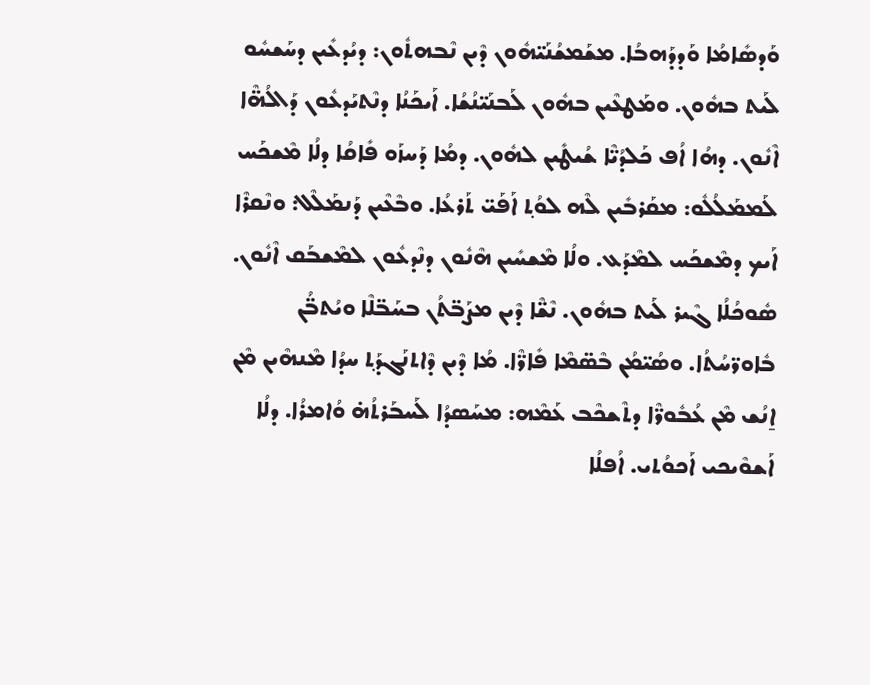ܘܰܕܣܺܐܡܳܐ ܘܰܕܕܰܗܒܳܐ. ܡܫܰܡܫܳܢܰܝ̈ܗܽܘܢ ܕܶܝܢ ܢܶܒܗܬܽܘܢ: ܕܝܳܕܥܺܝܢ ܕܚܰܫܚܽܘ ܠܰܝܬ ܒܗܽܘܢ. ܘܡܰܛܥܶܝܢ ܒܗܽܘܢ ܠܰܒܢܰܝ̈ܢܳܫܳܐ. ܐܰܝܟܰܢܳܐ ܕܢܶܬܝܰܕܥܽܘܢ ܕܰܐܠܳܗ̈ܶܐ ܐܶܢܽܘܢ. ܕܗܳܐ ܐܳܦ ܟܰܠܕܳܝ̈ܶܐ ܫܳܝܛܺܝܢ ܠܗܽܘܢ. ܕܡܳܐ ܕܰܚܙܰܘ ܦܺܐܩܳܐ ܕܠܳܐ ܡܶܫܟܰܚ ܠܰܡܡܰܠܳܠܽܘ: ܡܩܰܪܒܺܝܢ ܠܶܗ ܠܘܳܬ݂ ܐܰܦܰܝ̈ ܬܰܪܥܳܐ. ܘܒܶܥܶܝܢ ܕܰܢܡܰܠܶܠ: ܘܢܶܩܪܶܐ ܐܰܝܟ ܕܡܶܫܟܰܚ ܠܡܶܕܰܥ. ܘܠܳܐ ܡܶܫܚܺܝܢ ܗܶܢܽܘܢ ܕܢܶܕܥܽܘܢ ܠܡܶܫܒܰܩ ܐܶܢܽܘܢ. ܣܽܘܟܳܠܳܐ ܓܶܝܪ ܠܰܝܬ ܒܗܽܘܢ. ܢܶܫ̈ܶܐ ܕܶܝܢ ܡܨܰܒ̈ܬܳܢ ܒܚܰܒ̈ܠܶܐ ܘܝܳܬܒ̈ܳܢ ܒܽܐܘܪ̈ܚܳܬܳܐ. ܘܣܳܝ̈ܡܳܢ ܒܶܣ̈ܡܶܐ ܦܺܐܖ̈ܶܐ. ܡܳܐ ܕܶܝܢ ܕܶܐܬܢܰܓܕܰܬ݂ ܚܕܳܐ ܡܶܢܗܶܝܢ ܡܶܢ ܐ̱ܢܳܫ ܡܶܢ ܥܳܒܽܘܖ̈ܶܐ ܕܬܶܫܟܶܒ ܥܰܡܶܗ: ܡܚܰܣܕܳܐ ܠܰܚܒܰܪܬܳܗ̇ ܘܳܐܡܪܳܐ. ܕܠܳܐ ܐܰܫܘܶܝܟܝ ܐܰܟܘܳܬܝ. ܐܳܦܠܳܐ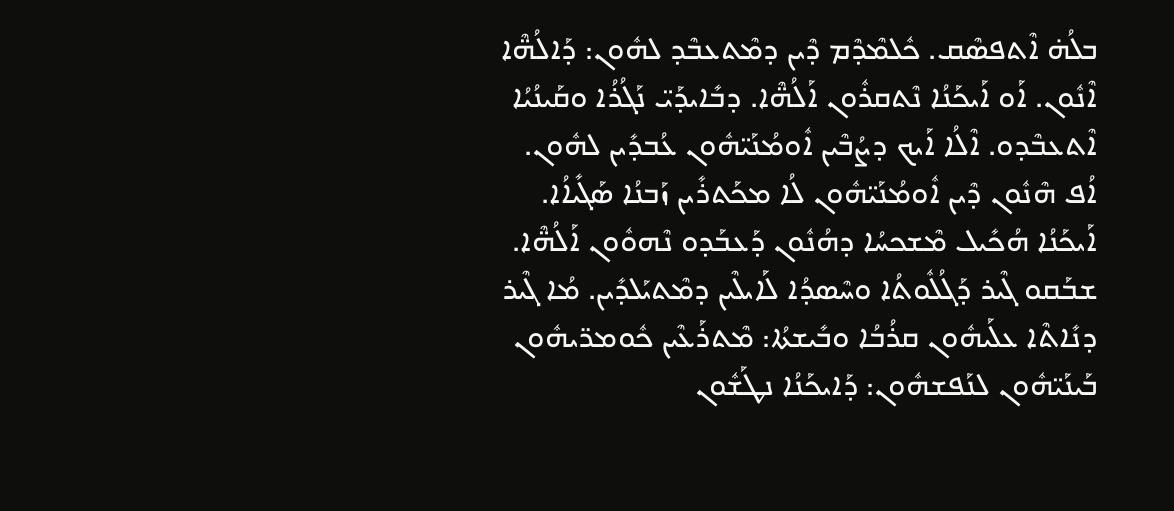ܒܠܳܗ̇ ܐܶܬܦܣܶܩ. ܟܽܠܡܶܕܶܡ ܕܶܝܢ ܕܡܶܬܥܒܶܕ ܠܗܽܘܢ: ܕܰܐܠܳܗ̈ܶܐ ܐܶܢܽܘܢ. ܐܰܘ ܐܰܝܟܰܢܳܐ ܢܶܬܩܪܽܘܢ ܐܰܠܳܗ̈ܶܐ. ܕܒܺܐܝܕܰܝ̈ ܢܰܓܳܪܳܐ ܘܩܰܝܢܳܝܳܐ ܐܶܬܥܒܶܕܘ. ܐܶܠܳܐ ܐܰܝܟ ܕܨܳܒܶܝܢ ܐܽܘܡܳܢܰܝ̈ܗܽܘܢ ܥܳܒܕܺܝܢ ܠܗܽܘܢ. ܐܳܦ ܗܶܢܽܘܢ ܕܶܝܢ ܐܽܘܡܳܢܰܝ̈ܗܽܘܢ ܠܳܐ ܡܟܰܬܪܺܝܢ ܙܰܒܢܳܐ ܣܰܓܺܝܐܳܐ. ܐܰܝܟܰܢܳܐ ܗܳܟܺܝܠ ܡܶܫܟܚܳܐ ܕܗܳܢܽܘܢ ܕܰܥܒܰܕܘ ܢܶܗܘܽܘܢ ܐܰܠܳܗ̈ܶܐ. ܫܒܰܩܘ ܓܶܝܪ ܕܰܓܳܠܽܘܬܳܐ ܘܚܶܣܕܳܐ ܠܰܐܝܠܶܝܢ ܕܡܶܬܝܰܠܕܺܝܢ. ܡܳܐ ܓܶܝܪ ܕܢܺܐܬܶܐ ܥܠܰܝܗܽܘܢ ܩܪܳܒܳܐ ܘܒܺܝܫܬܳܐ: ܡܶܬܪܰܥܶܝܢ ܟܽܘܡܪ̈ܝܗܽܘܢ ܒܰܝܢܰܝ̈ܗܽܘܢ ܠܢܰܦܫܗܽܘܢ: ܕܰܐܝܟܰܢܳܐ ܢܛܰܫܽܘܢ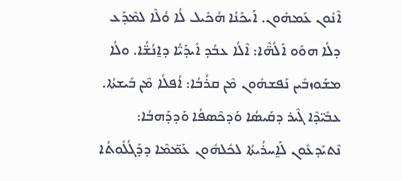ܐܶܢܽܘܢ ܥܰܡܗܽܘܢ. ܐܰܝܟܰܢܳܐ ܗܳܟܺܝܠ ܠܳܐ ܘܳܠܶܐ ܠܡܶܕܰܥ ܕܠܳܐ ܗܘܰܘ ܐܰܠܳܗ̈ܶܐ: ܐܶܠܳܐ ܥܒܳܕ ܐܺܝܕܰܝ̈ܳܐ ܕܐ̱ܢܳܫ̈ܳܐ. ܘܠܳܐ ܡܫܰܘܙܒܺܝܢ ܢܰܦܫܗܽܘܢ ܡܶܢ ܩܪܳܒܳܐ: ܐܳܦܠܳܐ ܡܶܢ ܒܺܝܫܬܳܐ. ܥܒܺܝ̈ܕܶܐ ܓܶܝܪ ܕܩܰܝܣܳܐ ܘܰܕܟܶܣܦܳܐ ܘܰܕܕܰܗܒܳܐ: ܢܶܬܝܰܕܥܽܘܢ ܠܰܐ̱ܚܪܳܝܬܳܐ ܠܟܽܠܗܽܘܢ ܥܰܡ̈ܡܶܐ ܕܕܰܓܳܠܽܘܬܳܐ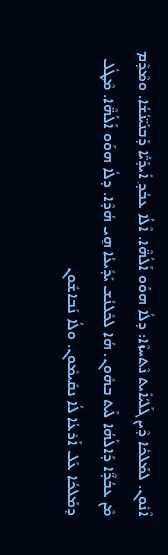ܐܶܢܽܘܢ. ܠܡܰܠܟܳܐ ܕܶܝܢ ܓܰܠܝܳܐܺܝܬ ܢܶܬܚܙܶܐ: ܕܠܳܐ ܗܘܰܘ ܐܰܠܳܗ̈ܶܐ. ܐܶܠܳܐ ܥܒܳܕ݂ ܐܺܝܕܰܝ̈ܳܐ ܕܰܒܢܰܝ̈ܢܳܫܳܐ. ܘܡܶܕܶܡ ܡܶܢ ܥܒܳܕ̈ܶܐ ܕܰܐܠܳܗܳܐ ܠܰܝܬ ܒܗܽܘܢ. ܗܳܐ ܠܟܽܠܢܳܫ ܝܺܕܺܝܥܳܐ ܗ̱ܝ ܗܳܕܶܐ. ܕܠܳܐ ܗܘܰܘ ܐܰܠܳܗ̈ܶܐ. ܡܶܛܽܠ ܕܡܰܠܟܳܐ ܥܰܠ ܐܰܪܥܳܐ ܠܳܐ ܢܩܺܝܡܽܘܢ. ܘܠܳܐ ܢܰܒܐܫܽܘܢ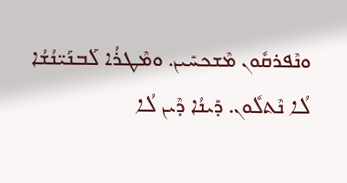ܘܢܶܦܪܩܽܘܢ ܡܶܫܟܚܺܝܢ. ܘܡܶܛܪܳܐ ܠܰܒܢܰܝ̈ܢܳܫܳܐ ܠܳܐ ܢܶܬܠܽܘܢ. ܕܺܝܢܳܐ ܕܶܝܢ ܠܳܐ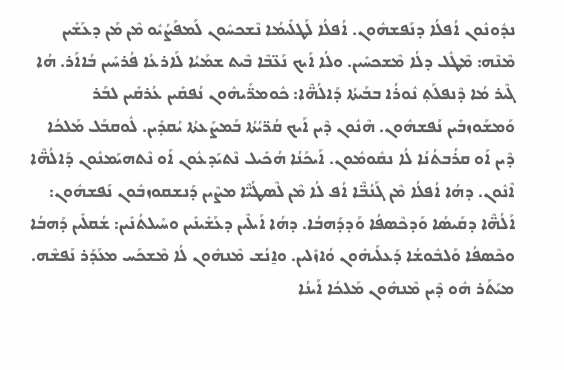ܢܕܽܘܢܽܘܢ ܐܳܦܠܳܐ ܕܢܰܦܫܗܽܘܢ. ܐܳܦܠܳܐ ܠܰܛܠܺܝܡܳܐ ܢܶܫܟܚܽܘܢ ܠܰܡܦܰܨܳܝܽܘ ܡܶܢ ܡܰܢ ܕܥܰܫܺܝܢ ܡܶܢܶܗ: ܡܶܛܽܠ ܕܠܳܐ ܡܶܫܟܚܺܝܢ. ܘܠܳܐ ܐܰܝܟ ܢܰܥ̈ܒܶܐ ܒܶܝܬ ܫܡܰܝܳܐ ܠܰܐܪܥܳܐ ܦܳܪܚܺܝܢ ܒܳܐܐܰܪ. ܗܳܐ ܓܶܝܪ ܡܳܐ ܕܶܢܦܠܰܬ݂ ܢܽܘܪܳܐ ܒܒܰܝܬܳܐ ܕܰܐܠܳܗ̈ܶܐ: ܟܽܘܡܖ̈ܰܝܗܽܘܢ ܢܳܦܩܺܝܢ ܥܳܪܩܺܝܢ ܠܒܰܪ ܘܰܡܫܰܘܙܒܺܝܢ ܢܰܦܫܗܽܘܢ. ܗܶܢܽܘܢ ܕܶܝܢ ܐܰܝܟ ܩܳܪ̈ܝܳܬܳܐ ܒܰܡܨܰܥܬܳܐ ܝܳܩܕܺܝܢ. ܠܽܘܩܒܰܠ ܡܰܠܟܳܐ ܕܶܝܢ ܐܰܘ ܩܪܳܒܬܳܢܳܐ ܠܳܐ ܢܩܽܘܡܽܘܢ. ܐܰܝܟܰܢܳܐ ܗܳܟܺܝܠ ܢܶܬܝܰܕܥܽܘܢ ܐܰܘ ܢܶܬܗܝܰܡܢܽܘܢ ܕܰܐܠܳܗ̈ܶܐ ܐܶܢܽܘܢ. ܕܗܳܐ ܐܳܦܠܳܐ ܡܶܢ ܓܰܢܳܒ̈ܶܐ ܐܳܦ ܠܳܐ ܡܶܢ ܠܶܣܛܳܝ̈ܶܐ ܡܨܶܝܢ ܕܰܢܫܩܘܙܒܽܘܢ ܢܰܦܫܗܽܘܢ: ܐܰܠܳܗ̈ܶܐ ܕܩܰܝܣܳܐ ܘܰܕܟܶܣܦܳܐ ܘܰܕܕܰܗܒܳܐ. ܕܗܳܐ ܐܰܝܠܶܝܢ ܕܥܰܫܺܝܢܺܝܢ ܘܚܰܝܠܬܳܢܺܝܢ: ܫܳܩܠܺܝܢ ܕܰܗܒܳܐ ܘܟܶܣܦܳܐ ܘܰܠܒܽܘܫܳܐ ܕܰܥܠܰܝܗܽܘܢ ܘܳܐܙܺܠܝܢ. ܘܐ̱ܢܳܫ ܡܶܢܗܽܘܢ ܠܳܐ ܡܶܫܟܰܚ ܡܥܰܕܰܪ ܢܰܦܫܶܗ. ܡܝܰܬܰܪ ܗܽܘ ܕܶܝܢ ܡܶܢܗܽܘܢ ܡܰܠܟܳܐ ܐܰܝܢܳܐ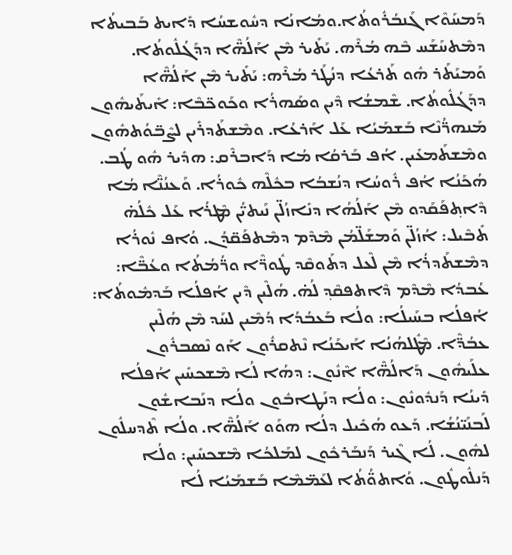ܕܰܡܚܰܘܶܐ ܓܰܢܒܳܪܽܘܬܳܐ.ܘܡܳܐܢܳܐ ܕܚܽܘܫܚܳܐ ܕܺܐܝܬ ܒܰܒܝܬܳܐ ܕܡܶܬܚܰܫܰܚ ܒܶܗ ܡܳܪܶܗ. ܝܰܬܺܝܪ ܡܶܢ ܐܰܠܳܗ̈ܶܐ ܕܕܰܓܳܠܽܘܬܳܐ. ܘܰܡܝܰܬܰܪ ܗܽܘ ܬܰܪܥܳܐ ܕܢܳܛܰܪ ܡܳܪܶܗ: ܝܰܬܺܝܪ ܡܶܢ ܐܰܠܳܗ̈ܶܐ ܕܕܰܓܳܠܽܘܬܳܐ. ܫܶܡܫܳܐ ܕܶܝܢ ܘܣܰܗܪܳܐ ܘܟܰܘܟ̈ܒܶܐ: ܐܺܝܬܰܝܗܽܘܢ ܡܰܢܗܪ̈ܳܢܶܐ ܒܰܫܡܰܝܳܐ ܥܰܠ ܐܰܪܥܳܐ. ܘܡܶܫܬܰܕܪܺܝܢ ܠܨܶܒ̈ܘܳܬܗܽܘܢ ܘܡܶܫܬܰܡܥܺܝܢ. ܐܳܦ ܒܰܪܩܳܐ ܡܳܐ ܕܰܐܒܪܶܩ: ܗܕܺܝܪ ܗܽܘ ܛܳܒ. ܗܳܟܰܢܳܐ ܐܳܦ ܪܽܘܚܳܐ ܕܢܳܫܒܳܐ ܒܟܽܠܶܗ ܟܽܘܪܳܐ. ܘܰܥܢܳܢ̈ܶܐ ܡܳܐ ܕܶܐܬ݂ܦܰܩܰܕܘ ܡܶܢ ܐܰܠܳܗܳܐ ܕܢܺܐܙܳܠ̈ܢ ܢܰܝܬܝ̈ܳܢ ܡܶܛܪܳܐ ܥܰܠ ܟܽܠܳܗ̇ ܬܺܒܶܝܠ: ܐܳܙܳܠ̈ܢ ܘܰܡܫܰܠ̈ܡܳܢ ܡܶܕܶܡ ܕܡܶܬܦܰܩ̈ܕܳܢ. ܘܳܐܦ ܢܽܘܪܳܐ ܕܡܶܫܬܰܕܪܳܐ ܡܶܢ ܠܶܥܠ ܕܬܰܘܩܶܕ ܛܽܘܖ̈ܶܐ ܘܪ̈ܳܡܳܬܳܐ ܘܥܳܒ̈ܶܐ: ܥܳܒܕܳܐ ܡܶܕܶܡ ܕܶܐܬܦܩܶܕ݂ ܠܳܗ̇. ܗܳܠܶܝܢ ܕܶܝܢ ܐܳܦܠܳܐ ܒܰܕܡܽܘܬܳܐ: ܐܳܦܠܳܐ ܒܚܰܝܠܳܐ: ܘܠܳܐ ܒܰܥܒܳܕܳܐ ܕܳܡܶܝܢ ܠܚܰܕ ܡܶܢ ܗܳܠܶܝܢ ܥܒܳܕ̈ܶܐ. ܡܶܛܽܠܗܳܢܳܐ ܐܰܝܟܰܢܳܐ ܢܶܬܩܪܽܘܢ ܐܰܘ ܢܶܣܒܪܽܘܢ ܥܠܰܝܗܽܘܢ ܕܰܐܠܳܗ̈ܶܐ ܐܶܢܽܘܢ: ܕܗܳܐ ܠܳܐ ܡܶܫܟܚܺܝܢ ܐܳܦܠܳܐ ܕܺܝܢܳܐ ܕܰܢܕܽܘܢܽܘܢ: ܘܠܳܐ ܕܢܰܛܐܒܽܘܢ ܘܠܳܐ ܕܢܰܒܐܫܽܘܢ ܠܰܒܢܰܝ̈ܢܳܫܳܐ. ܕܰܥܘ ܗܳܟܺܝܠ ܕܠܳܐ ܗܘܰܘ ܐܰܠܳܗ̈ܶܐ. ܘܠܳܐ ܬܶܕܚܠܽܘܢ ܠܗܽܘܢ. ܠܳܐ ܓܶܝܪ ܕܰܢܒܰܪܟܽܘܢ ܠܡܰܠܟܳܐ ܡܶܫܟܚܺܝܢ: ܘܠܳܐ ܕܰܢܠܽܘܛܽܘܢ. ܘܳܐܬܘ̈ܳܬܳܐ ܠܥܰܡ̈ܡܶܐ ܒܰܫܡܰܝܳܐ ܠܳܐ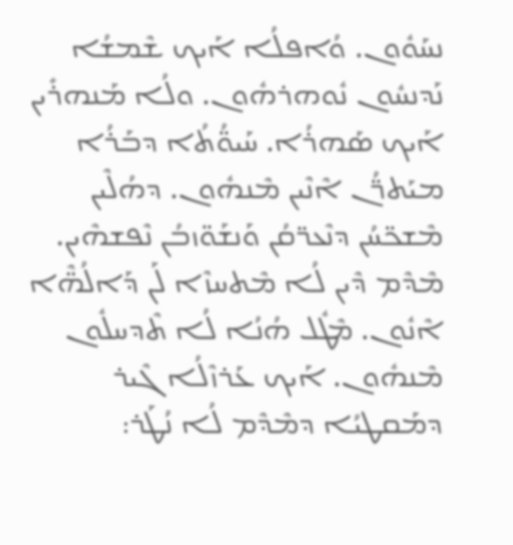ܢܚܰܘܽܘܢ. ܘܳܐܦܠܳܐ ܐܰܝܟ ܫܶܡܫܳܐ ܢܰܕܢܚܽܘܢ ܢܽܘܗܪܗܽܘܢ. ܘܠܳܐ ܡܰܢܗܪܺܝܢ ܐܰܝܟ ܣܰܗܪܳܐ. ܚܰܝܘ̈ܳܬܳܐ ܕܒܰܪܳܐ ܡܝܰܬܪ̈ܳܢ ܐܶܢܶܝܢ ܡܶܢܗܽܘܢ. ܕܗܳܠܶܝܢ ܡܶܫܟ̈ܚܳܢ ܕܢܶܥܪ̈ܩܳܢ ܘܰܢܫܰܘ̈ܙܒܳܢ ܢܶܦܫܗܶܝܢ. ܡܶܕܶܡ ܕܶܝܢ ܠܳܐ ܡܶܬܚܙܶܐ ܠܰܢ ܕܰܐܠܳܗ̈ܶܐ ܐܶܢܽܘܢ. ܡܶܛܽܠ ܗܳܢܳܐ ܠܳܐ ܬܶܕܚܠܽܘܢ ܡܶܢܗܽܘܢ. ܐܰܝܟ ܥܰܪܙܶܠܳܐ ܓܶܝܪ ܕܡܰܩܛܝܳܐ ܕܡܶܕܶܡ ܠܳܐ ܢܳܛܰܪ: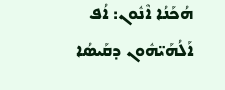ܗܳܟܰܢܳܐ ܐܶܢܽܘܢ: ܐܳܦ ܐܰܠܳܗܰܝ̈ܗܽܘܢ ܕܩܰܝܣܳܐ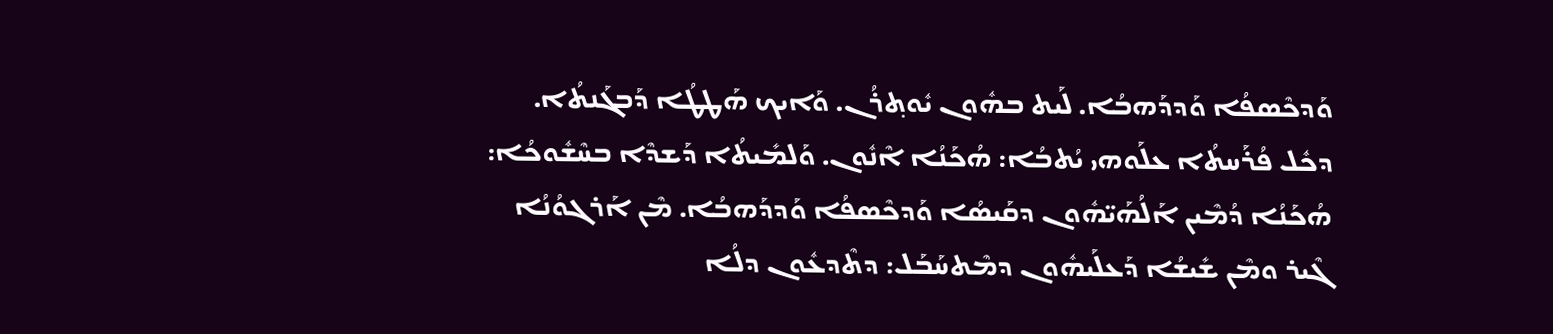ܘܰܕܟܶܣܦܳܐ ܘܰܕܕܰܗܒܳܐ. ܠܰܝܬ ܒܗܽܘܢ ܝܽܘܬ݂ܪܳܢ. ܘܰܐܝܟ ܗܰܛܛܳܐ ܕܰܒܓܰܢܬܳܐ. ܕܟܽܠ ܦܳܪܰܚܬܳܐ ܥܠܰܘܗܝ ܝܳܬܒܳܐ: ܗܳܟܰܢܳܐ ܐܶܢܽܘܢ. ܘܰܠܡܺܝܬܳܐ ܕܰܫܕܶܐ ܒܚܶܫܽܘܟܳܐ: ܗܳܟܰܢܳܐ ܕܳܡܶܝܢ ܐܰܠܳܗܰܝ̈ܗܽܘܢ ܕܩܰܝܣܳܐ ܘܰܕܟܶܣܦܳܐ ܘܰܕܕܰܗܒܳܐ. ܡܶܢ ܐܰܪܓܘܳܢܳܐ ܓܶܝܪ ܘܡܶܢ ܫܺܝܫܳܐ ܕܰܥܠܰܝܗܽܘܢ ܕܡܶܬܚܰܒܰܠ: ܕܬܶܕܥܽܘܢ ܕܠܳܐ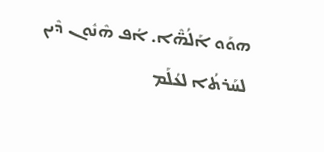ܗܘܰܘ ܐܰܠܳܗ̈ܶܐ. ܐܳܦ ܗܶܢܽܘܢ ܕܶܝܢ ܠܚܰܪܬܳܐ ܠܥܳܠܰܡ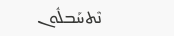ܢܶܬܚܰܒܠܽܘܢ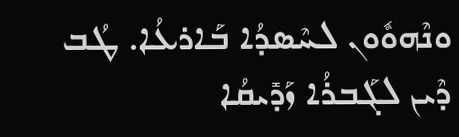ܘܢܶܗܘܽܘܢ ܠܚܶܣܕܳܐ ܒܰܐܪܥܳܐ. ܛܳܒ ܕܶܝܢ ܠܓܰܒܪܳܐ ܙܰܕܺܝܩܳܐ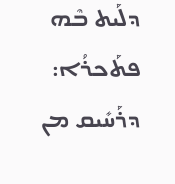ܕܠܰܝܬ ܒܶܗ ܦܬܰܟܪܳܐ: ܕܪܰܚܺܝܩ ܡܢ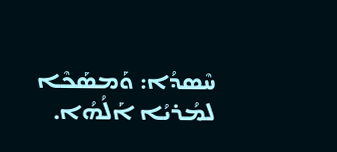ܚܶܣܕܳܐ: ܘܰܡܣܰܟܶܐ ܠܡܳܪܝܳܐ ܐܰܠܳܗܳܐ.